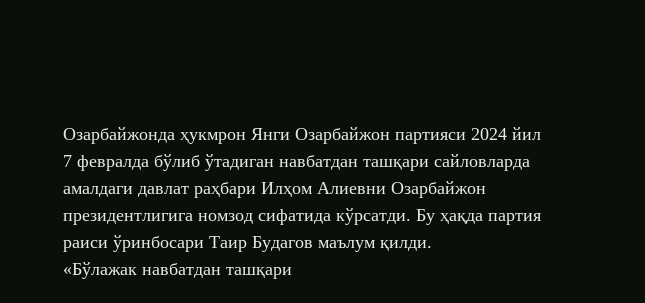Озарбайжонда ҳукмрон Янги Озарбайжон партияси 2024 йил 7 февралда бўлиб ўтадиган навбатдан ташқари сайловларда амалдаги давлат раҳбари Илҳом Алиевни Озарбайжон президентлигига номзод сифатида кўрсатди. Бу ҳақда партия раиси ўринбосари Таир Будагов маълум қилди.
«Бўлажак навбатдан ташқари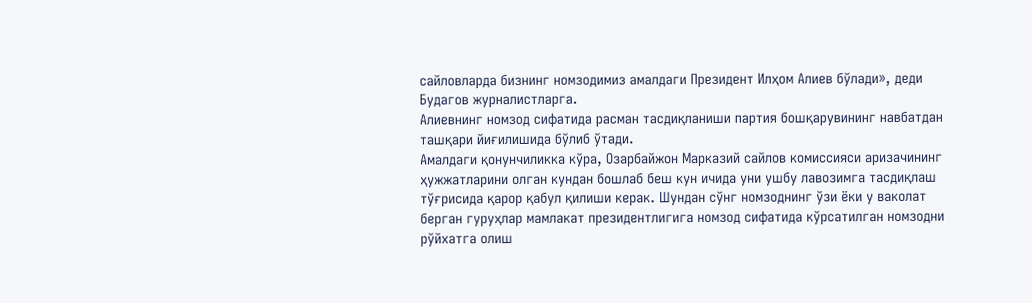сайловларда бизнинг номзодимиз амалдаги Президент Илҳом Алиев бўлади», деди Будагов журналистларга.
Алиевнинг номзод сифатида расман тасдиқланиши партия бошқарувининг навбатдан ташқари йиғилишида бўлиб ўтади.
Амалдаги қонунчиликка кўра, Озарбайжон Марказий сайлов комиссияси аризачининг ҳужжатларини олган кундан бошлаб беш кун ичида уни ушбу лавозимга тасдиқлаш тўғрисида қарор қабул қилиши керак. Шундан сўнг номзоднинг ўзи ёки у ваколат берган гуруҳлар мамлакат президентлигига номзод сифатида кўрсатилган номзодни рўйхатга олиш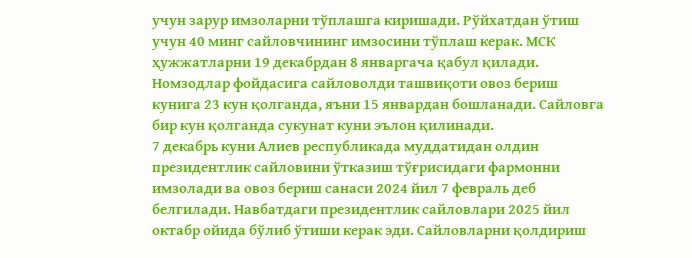учун зарур имзоларни тўплашга киришади. Рўйхатдан ўтиш учун 40 минг сайловчининг имзосини тўплаш керак. МСК ҳужжатларни 19 декабрдан 8 январгача қабул қилади.
Номзодлар фойдасига сайловолди ташвиқоти овоз бериш кунига 23 кун қолганда, яъни 15 январдан бошланади. Сайловга бир кун қолганда сукунат куни эълон қилинади.
7 декабрь куни Алиев республикада муддатидан олдин президентлик сайловини ўтказиш тўғрисидаги фармонни имзолади ва овоз бериш санаси 2024 йил 7 февраль деб белгилади. Навбатдаги президентлик сайловлари 2025 йил октабр ойида бўлиб ўтиши керак эди. Сайловларни қолдириш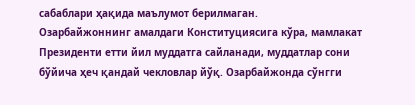сабаблари ҳақида маълумот берилмаган.
Озарбайжоннинг амалдаги Конституциясига кўра, мамлакат Президенти етти йил муддатга сайланади, муддатлар сони бўйича ҳеч қандай чекловлар йўқ. Озарбайжонда сўнгги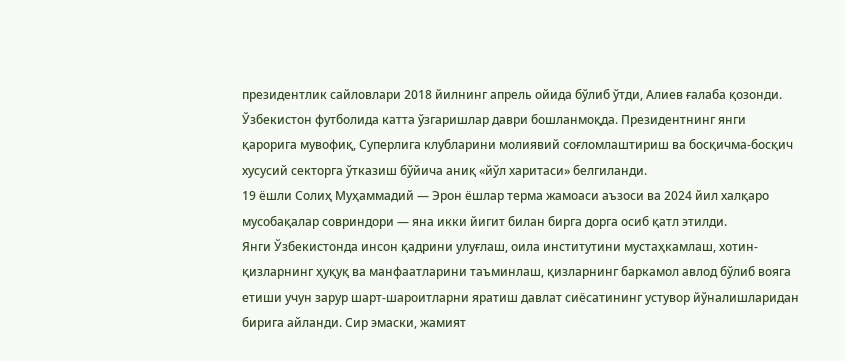президентлик сайловлари 2018 йилнинг апрель ойида бўлиб ўтди, Алиев ғалаба қозонди.
Ўзбекистон футболида катта ўзгаришлар даври бошланмоқда. Президентнинг янги қарорига мувофиқ, Суперлига клубларини молиявий соғломлаштириш ва босқичма-босқич хусусий секторга ўтказиш бўйича аниқ «йўл харитаси» белгиланди.
19 ёшли Солиҳ Муҳаммадий — Эрон ёшлар терма жамоаси аъзоси ва 2024 йил халқаро мусобақалар совриндори — яна икки йигит билан бирга дорга осиб қатл этилди.
Янги Ўзбекистонда инсон қадрини улуғлаш, оила институтини мустаҳкамлаш, хотин-қизларнинг ҳуқуқ ва манфаатларини таъминлаш, қизларнинг баркамол авлод бўлиб вояга етиши учун зарур шарт-шароитларни яратиш давлат сиёсатининг устувор йўналишларидан бирига айланди. Сир эмаски, жамият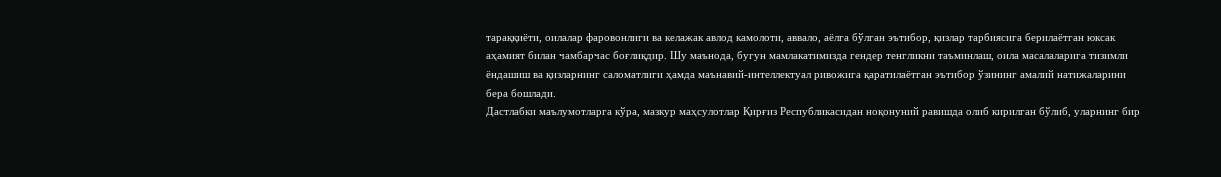тараққиёти, оилалар фаровонлиги ва келажак авлод камолоти, аввало, аёлга бўлган эътибор, қизлар тарбиясига берилаётган юксак аҳамият билан чамбарчас боғлиқдир. Шу маънода, бугун мамлакатимизда гендер тенгликни таъминлаш, оила масалаларига тизимли ёндашиш ва қизларнинг саломатлиги ҳамда маънавий-интеллектуал ривожига қаратилаётган эътибор ўзининг амалий натижаларини бера бошлади.
Дастлабки маълумотларга кўра, мазкур маҳсулотлар Қирғиз Республикасидан ноқонуний равишда олиб кирилган бўлиб, уларнинг бир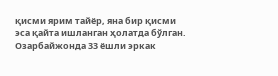қисми ярим тайёр, яна бир қисми эса қайта ишланган ҳолатда бўлган.
Озарбайжонда 33 ёшли эркак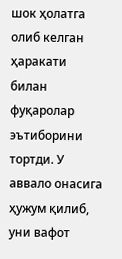шок ҳолатга олиб келган ҳаракати билан фуқаролар эътиборини тортди. У аввало онасига ҳужум қилиб, уни вафот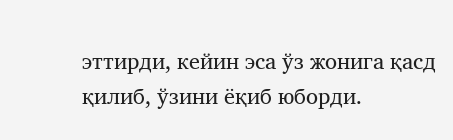эттирди, кейин эса ўз жонига қасд қилиб, ўзини ёқиб юборди.